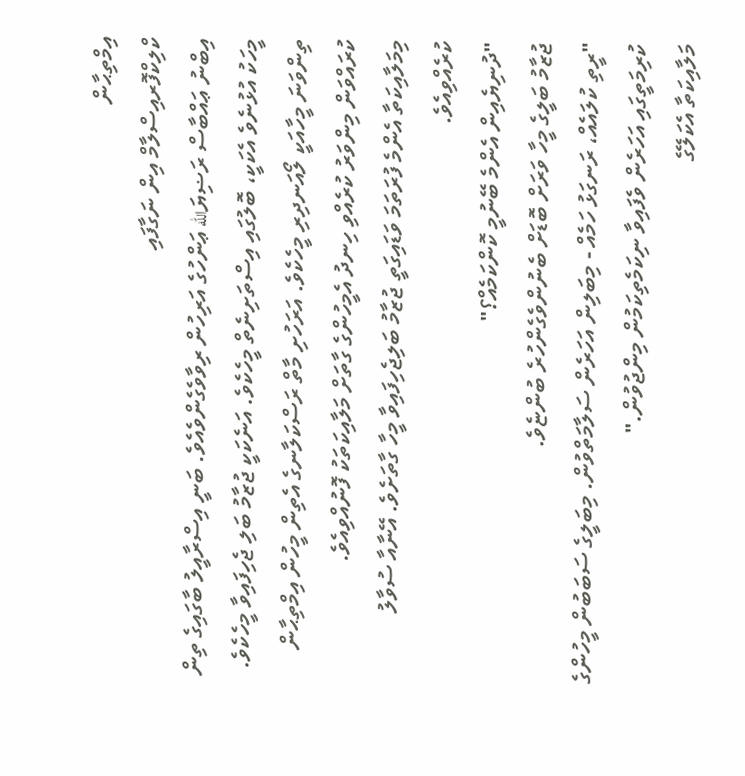އިމްތިޙާން
ކްލިކްފޮރއިސްލާމް އިން ނަގާފައި
އިބްނު ޢައްބާސް ރަޟިޔަالله ޢަންހުގެ އަރިހުން ރިވާވެގެންވެއެވެ. ބަނީ އިސްރާއީލު ބާގައިގެ ތިން މީހަކު އުޅުނެވެ އެކަކީ، ބޮލުގައި އިސްތަށިނެތް މީހެކެވެ. އަނެކަކީ ޖުޒާމު ބަލި ޖެހިފައިވާ މީހެކެވެ. ތިންވަނަ މީހާއަކީ ލޯއަނދިރި މީހެކެވެ. އަރަހުށި މާތް ރަސްކަލާނގެ އެތިން މީހުން އިމްތިޙާން ކުރައްވަން މިންވަރު ކުރެއްވި ހިނދު އެމީހުންގެ ގާތަށް މަލާއިކަތަކު ފޮނުއްވިއެވެ.
މިމަލާއިކަތާ އެންމެ ފުރަތަމަ ވަޑައިގަތީ ޖުޒާމު ބަލިޖެހިފައިވާ މީހާ ގާތަށެވެ. އޭނާއާ ސުވާލު ކުރެއްވިއެވެ.
"ދުނިޔެއިން އެންމެ ބޭނުމީ ކޮންކަމެއް؟"
ޖުޒާމު ބަލީގެ މީހާ ވަރަށް ބޮޑަށް ބެނުންވެގެންހުރެ ބުންޏެވެ.
"ރީތި ކުލައެއް، ރަނގަޅު ހަމެއް - މިބަލިން އަހަރެން ސަލާމަތްވުން. މިބަލީގެ ސަބަބުން މީހުންގެ ކުރިމަތީގައި އަހަރެން ވެފައިވާ ނިކަމެތިކަމުން މިންޖުވުން."
މަލާއިކަތާ އެކަލޭގެ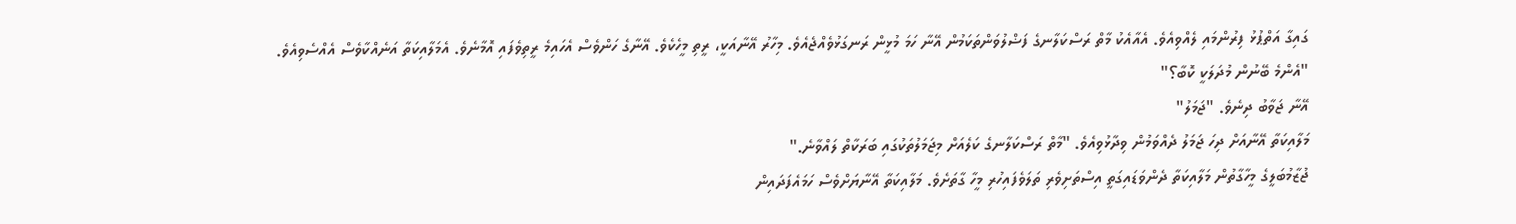ގައިގާ އަތްޕުޅު ފިރުންމައި ލެއްވިއެވެ. އެއާއެކު މާތް ރަސްކަލާނގެ ފަޟްލުވަންތަކަމުން އޭނާ ހަމަ މުޅީން ރަނގަޅުވެއްޖެއެވެ. މިހާރު އޭނާއަކީ، ރީތި މީހެކެވެ. އޭނާގެ ހަންވެސް އެހައިމެ ރީތިވެފައި އޮމާނެވެ. އެމަލާއިކަތާ އަނެއްކާވެސް އެއްސެވިއެވެ.
"އެންމެ ބޭނުން މުދަލަކީ ކޮބާ؟"
އޭނާ ޖަވާބު ދިނެވެ. "ޖަމަލު"
މަލާއިކަތާ އޭނާއަށް ދިހަ ޖަމަލު ދެއްވަމުން ވިދާޅުވިއެވެ. "މާތް ރަސްކަލާނގެ ކަލެއަށް މިޖަމަލުތަކުގައި ބަރަކާތް ލައްވާނެ."
ޖުޒާމުބަލީގެ މީހާގާތުން މަލާއިކަތާ ދެންވަޑައިގަތީ އިސްތަށިވެރި ތަލަވެފައިހުރި މީހާ ގާތަށެވެ. މަލާއިކަތާ އޭނާޔަށްވެސް ހަމައެފަދައިން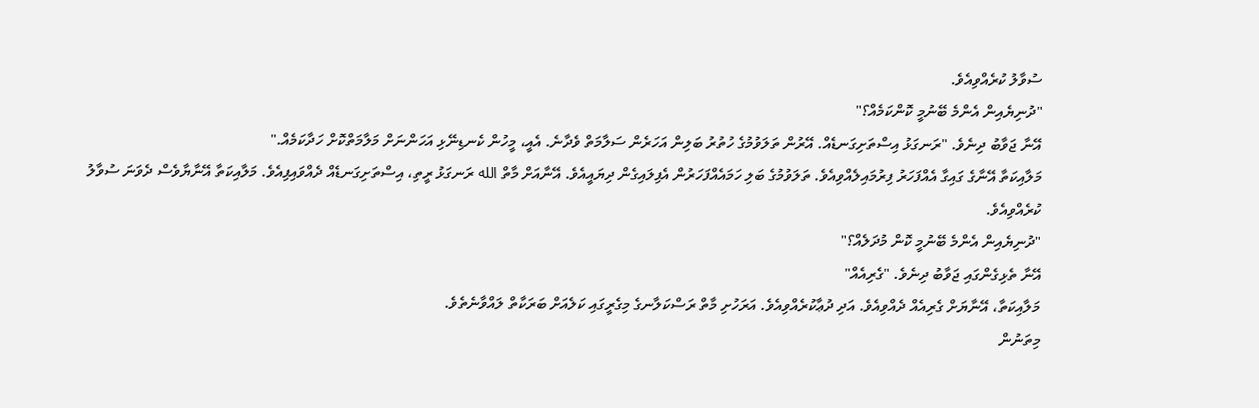ސުވާލު ކުރެއްވިއެވެ.
"ދުނިޔެއިން އެންމެ ބޭނުމީ ކޮންކަމެއް؟"
އޭނާ ޖަވާބު ދިނެވެ. "ރަނގަޅު އިސްތަށިގަނޑެއް. އޭރުން ތަލަވުމުގެ ހުތުރު ބަލިން އަހަރެން ސަލާމަތް ވެދާނެ. އެއީ، މީހުން ކެނޑިނޭޅި އަހަންނަށް މަލާމަތްކޮށް ހަދާކަމެއް."
މަލާއިކަތާ އޭނާގެ ގައިގާ އެއްފަހަރު ފިރުމައިލެއްވިއެވެ. ތަލަވުމުގެ ބަލި ހަމައެއްފަހަރުން އެފިލައިގެން ދިޔައީއެވެ. އޭނާއަށް މާތް الله ރަނގަޅު ރީތި، އިސްތަށިގަނޑެއް ދެއްވައިފިއެވެ. މަލާއިކަތާ އޭނާޔާވެސް ދެވަނަ ސުވާލު ކުރެއްވިއެވެ.
"ދުނިޔެއިން އެންމެ ބޭނުމީ ކޮން މުދަލެއް؟"
އޭނާ ތެޅިގެންގައި ޖަވާބު ދިނެވެ. "ގެރިއެއް"
މަލާއިކަތާ، އޭނާޔަށް ގެރިއެއް ދެއްވިއެވެ. އަދި ދުޢާކުރެއްވިއެވެ. އަރަހުށި މާތް ރަސްކަލާނގެ މިގެރީގައި ކަލެއަށް ބަރަކާތް ލައްވާނެތެވެ.
މިތަނުން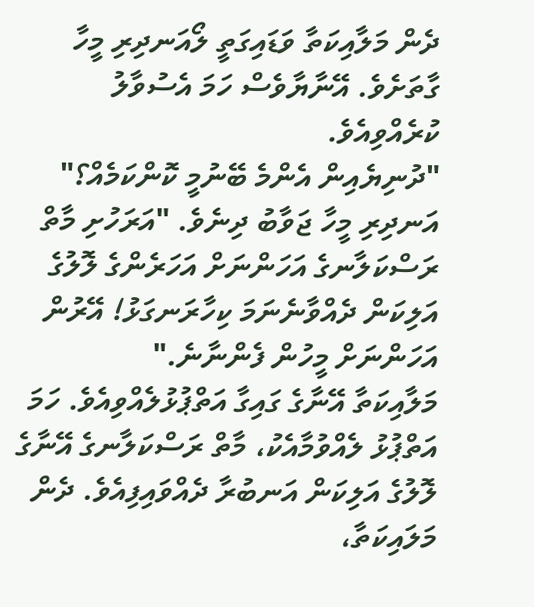ދެން މަލާއިކަތާ ވަޑައިގަތީ ލޯއަނދިރި މީހާ ގާތަށެވެ. އޭނާޔާވެސް ހަމަ އެސުވާލު ކުރެއްވިއެވެ.
"ދުނިޔެއިން އެންމެ ބޭނުމީ ކޮންކަމެއް؟"
އަނދިރި މީހާ ޖަވާބު ދިނެވެ. "އަރަހުށި މާތް ރަސްކަލާނގެ އަހަންނަށް އަހަރެންގެ ލޮލުގެ އަލިކަން ދެއްވާނެނަމަ ކިހާރަނގަޅު! އޭރުން އަހަންނަށް މީހުން ފެންނާނެ."
މަލާއިކަތާ އޭނާގެ ގައިގާ އަތްޕުޅުލެއްވިއެވެ. ހަމަ އަތްޕުޅު ލެއްވުމާއެކު، މާތް ރަސްކަލާނގެ އޭނާގެ ލޮލުގެ އަލިކަން އަނބުރާ ދެއްވައިފިއެވެ. ދެން މަލައިކަތާ،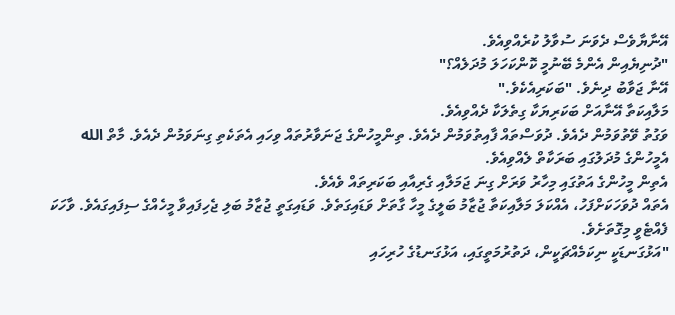އޭނާޔާވެސް ދެވަނަ ސުވާލު ކުރެއްވިއެވެ.
"ދުނިޔެއިން އެންމެ ބޭނުމީ ކޮންކަހަލަ މުދަލެއް؟"
އޭނާ ޖަވާބު ދިނެވެ. "ބަކަރިއެކެވެ."
މަލާއިކަތާ އޭނާއަށް ބަކަރިޔަކާ ގިތެލަކާ ދެއްވިއެވެ.
ވަގުތު ވޭތުވަމުން ދެއެވެ. ދުވަސްތައް ފާއިތުވަމުން ދެއެވެ. ތިންމީހުންގެ ޖަނަވާރުތައް ވިހައި އެތަކެތި ގިނަވަމުން ދެއެވެ. މާތް الله އެމީހުންގެ މުދަލުގައި ބަރަކާތް ލެއްވިއެވެ.
އެތިން މީހުންގެ އަތުގައި މިހާރު ވަރަށް ގިނަ ޖަމަލާއި ގެރިއާއި ބަކަރިތައް ވެއެވެ.
އެތައް ދުވަހަކަށްފަހު، އެއްކަލަ މަލާއިކަތާ ޖުޒާމު ބަލީގެ މީހާ ގާތަށް ވަޑައިގަތެވެ. ވަޑައިގަތީ ޖުޒާމު ބަލި ޖެހިފައިވާ މީހެއްގެ ސިފައިގައެވެ. ވާހަކަ ފެއްޓެވީ މިގޮތަށެވެ.
"އަޅުގަނޑަކީ ނިކަމެއްޗަކީން، ދަތުރުމަތީގައި، އަޅުގަނޑުގެ ހުރިހައި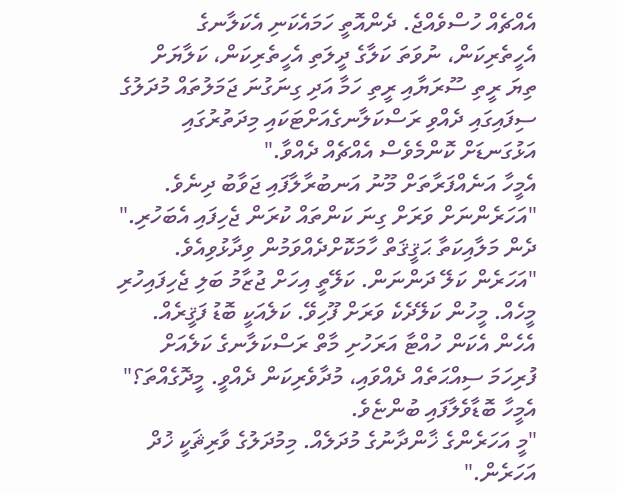އެއްޗެއް ހުސްވެއްޖެ. ދެންއޮތީ ހަމައެކަނި އެކަލާނގެ އެހީތެރިކަން، ނުވަތަ ކަލާގެ ދީލަތި އެހީތެރިކަން، ކަލާޔަށް ތިޔަ ރީތި ސޫރަޔާއި ރީތި ހަމާ އަދި ގިނަގުނަ ޖަމަލުތައް މުދަލުގެ ސިފައިގައި ދެއްވި ރަސްކަލާނގެއަށްޓަކައި މިދަތުރުގައި އަޅުގަނޑަށް ކޮންމެވެސް އެއްޗެއް ދެއްވާ."
އެމީހާ އަނެއްފަރާތަށް މޫނު އަނބުރާލާފައި ޖަވާބު ދިނެވެ.
"އަހަރެންނަށް ވަރަށް ގިނަ ކަންތައް ކުރަން ޖެހިފައި އެބަހުރި."
ދެން މަލާއިކަތާ ޙަޤީޤަތް ހާމަކޮށްދެއްވަމުން ވިދާޅުވިއެވެ.
"އަހަރެން ކަލޭ ދަންނަން. ކަލޭތީ އިހަށް ޖުޒާމު ބަލި ޖެހިފައިހުރި މީހެއް. މީހުން ކަލޭދެކެ ވަރަށް ފޫހިވޭ. ކަލެއަކީ ބޮޑު ފަޤީރެއް. އެހެން އެކަން ހުއްޓާ އަރަހުށި މާތް ރަސްކަލާނގެ ކަލެއަށް ފުރިހަމަ ސިއްޙަތެއް ދެއްވައި، މުދާވެރިކަން ދެއްވީ. މީދޮގެއްތަ؟"
އެމީހާ ބޮޑާވެލާފައި ބުންޏެވެ.
"މީ އަހަރެންގެ ޚާންދާނުގެ މުދަލެއް. މިމުދަލުގެ ވާރިޘަކީ ޚުދް އަހަރެން."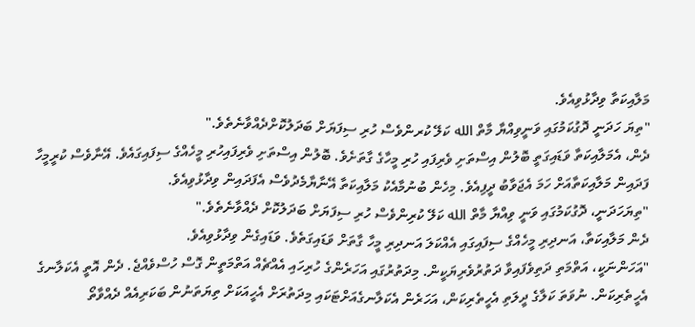މަލާއިކަތާ ވިދާޅުވިއެވެ.
"ތިޔަ ހަދަނީ ދޮގުކަމުގައި ވަނީވިއްޔާ މާތް الله ކަލޭ ކުރންވެސް ހުރި ސިފަޔަށް ބަދަލުކޮށްދެއްވާނެތެވެ."
ދެން، އެމަލާއިކަތާ ވަޑައިގަތީ ބޮލުން އިސްތަށި ވެރިފައި ހުރި މީހާގެ ގާތަށެވެ. ބޮލުން އިސްތަށި ވެރިފައިހުރި މީހެއްގެ ސިފައިގައެވެ. އޭނާވެސް ކުރީމީހާ ފަދައިން މަލާއިކަތާއަށް ހަމަ އެޖަވާބު ދީފިއެވެ. މިހެން ބުނުމާއެކު މަލާއިކަތާ އޭނާޔާމެދުވެސް އެފަދައިން ވިދާޅުވިއެވެ.
"ތިޔަހަދަނީ، ދޮގުކަމުގައި ވަނީ ވިއްޔާ މާތް الله ކަލޭ ކުރިންވެސް ހުރި ސިފަޔަށް ބަދަލުކޮށް ދެއްވާނެތެވެ."
ދެން މަލާއިކަތާ، އަނދިރި މީހެއްގެ ސިފައިގައި އެއްކަލަ އަނދިރި މީހާ ގާތަށް ވަޑައިގަތެވެ. ވަޑައިގެން ވިދާޅުވިއެވެ.
"އަހަންނަކީ، އަތްމަތި ދަތިވެފައިވާ ދަތުރުވެރިޔަކީން. މިދަތުރުގައި އަހަރެންގެ ހުރިހައި އެއްޗެއް އަތްމަތީން ގޮސް ހުސްވެއްޖެ. ދެން އޮތީ އެކަލާނގެ އެހީތެރިކަން. ނުވަތަ ކަލާގެ ދީލަތި އެހީތެރިކަން، އަހަރެން އެކަލާނގެއަށްޓަކައި މިދަތުރަށް އެހީއަކަށް ތިޔަތަނުން ބަކަރިއެއް ދެއްވާތޯ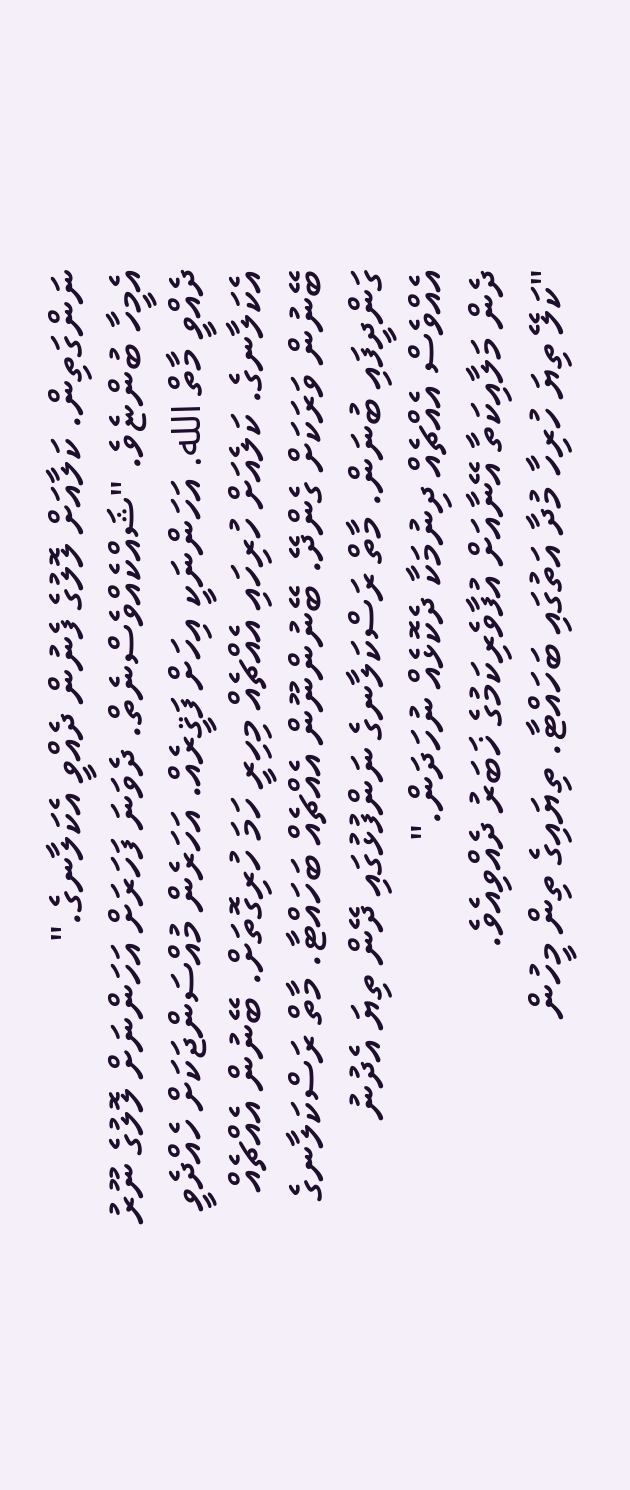ނަންގަތިން. ކަލާއަށް ލޮލުގެ ފެނުން ދެއްވީ އެކަލާނގެ."
އެމީހާ ބުންޏެވެ. "ޝައްކެއްވެސްނެތް. ދެވަނަ ފަހަރަށް އަހަންނަށް ލޮލުގެ ނޫރު ދެއްވީ މާތް الله. އަހަންނަކީ އިހަށް ފަޤީރެއް. އަހަރެން މުއްސަންޖަކަށް ހެއްދެވީ އެކަލާނގެ. ކަލެއަށް ހުރިހައި އެއްޗެއް މިހިރީ ހަމަ ހުރިގޮތަށް. ބޭނުން އެއްޗެއް ބޭނުން ވަރަކަށް ގެންދޭ. ބޭނުންނޫން އެއްޗެއް ބަހައްޓާ. މާތް ރަސްކަލާނގެ ގަންދީފައި ބުނަން. މާތް ރަސްކަލާނގެ ނަންފުޅުގައި ދޭން ތިޔަ އެދުނު އެއްވެސް އެއްޗެއް ދިނުމަކާ ދެކޮޅެއް ނުހަދަން."
ދެން މަލާއިކަތާ އޭނާއަށް އުފާވެރިކަމުގެ ޚަބަރު ދެއްވިއެވެ.
"ކަލޭ ތިޔަ ހުރިހާ މުދާ އަތުގައި ބަހައްޓާ. ތިޔައިގެ ތިން މީހުން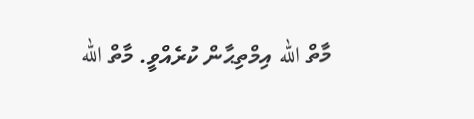މާތް الله އިމްތިޙާން ކުރެއްވީ. މާތް الله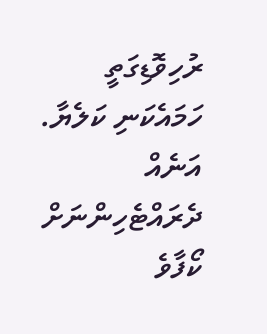ރުހިވޮޑިގަތީ ހަމައެކަނި ކަލެޔާ. އަނެއް ދެރައްޓެހިންނަށް ކޯފާވެ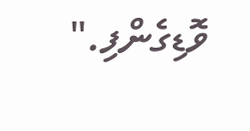ވޮޑިގެންފި."